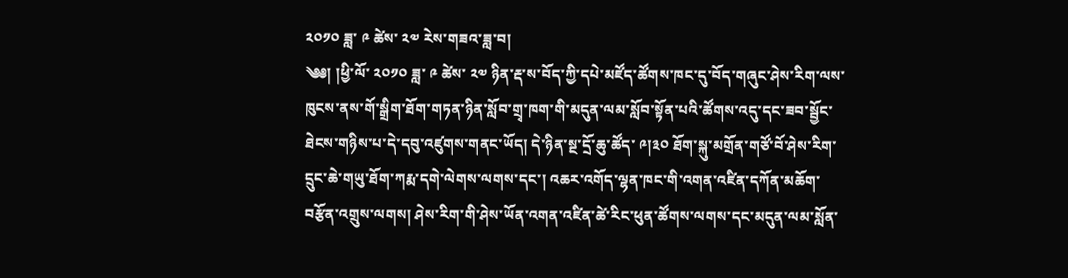༢༠༡༠ ཟླ་ ༩ ཚེས་ ༢༧ རེས་གཟའ་ཟླ་བ།
༄༅། །ཕྱི་ལོ་ ༢༠༡༠ ཟླ་ ༩ ཚེས་ ༢༧ ཉིན་རྡ་ས་བོད་ཀྱི་དཔེ་མཛོད་ཚོགས་ཁང་དུ་བོད་གཞུང་ཤེས་རིག་ལས་ཁུངས་ནས་གོ་སྒྲིག་ཐོག་གཏན་ཉིན་སློབ་གྲྭ་ཁག་གི་མདུན་ལམ་སློབ་སྟོན་པའི་ཚོགས་འདུ་དང་ཟབ་སྦྱོང་ཐེངས་གཉིས་པ་དེ་དབུ་འཛུགས་གནང་ཡོད། དེ་ཉིན་སྔ་དྲོ་ཆུ་ཚོད་ ༩།༣༠ ཐོག་སྐུ་མགྲོན་གཙོ་བོ་ཤེས་རིག་དྲུང་ཆེ་གཡུ་ཐོག་ཀརྨ་དགེ་ལེགས་ལགས་དང་། འཆར་འགོད་ལྷན་ཁང་གི་འགན་འཛིན་དཀོན་མཆོག་བརྩོན་འགྲུས་ལགས། ཤེས་རིག་གི་ཤེས་ཡོན་འགན་འཛིན་ཚེ་རིང་ཕུན་ཚོགས་ལགས་དང་མདུན་ལམ་སློན་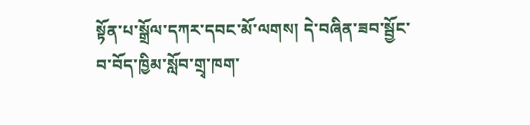སྟོན་པ་སྒྲོལ་དཀར་དབང་མོ་ལགས། དེ་བཞིན་ཟབ་སྦྱོང་བ་བོད་ཁྱིམ་སློབ་གྲྭ་ཁག་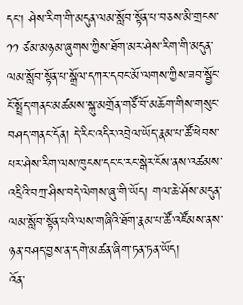དང་། ཤེས་རིག་གི་མདུན་ལམ་སློབ་སྟོན་པ་བཅས་མི་གྲངས་ ༡༡ ཙམ་མཉམ་ཞུགས་ཀྱིས་ཐོག་མར་ཤེས་རིག་གི་མདུན་ལམ་སློབ་སྟོན་པ་སྒྲོལ་དཀར་དབང་མོ་ལགས་ཀྱིས་ཟབ་སྦྱོང་ངོ་སྤྲོད་གནང་མཚམས་སྐུ་མགྲོན་གཙོ་བོ་མཆོག་གིས་གསུང་བཤད་གནང་དོན། དེ་རིང་འདིར་འབྲེལ་ཡོད་རྣམ་པ་ཚོ་ཕེབས་པར་ཤེས་རིག་ལས་ཁུངས་དང་ང་རང་སྒེར་ངོས་ནས་འཚམས་འདྲིའི་བཀྲ་ཤིས་བདེ་ལེགས་ཞུ་གི་ཡོད། གལ་ཆེ་ཤོས་མདུན་ལམ་སློབ་སྟོན་པའི་ལས་གཞིའི་ཐོག་རྣམ་པ་ཚོ་འཛོམས་ནས་ཉན་བཤད་བྱས་ན་དགེ་མཚན་ཞིག་ཏན་ཏན་ཡོད།
འོན་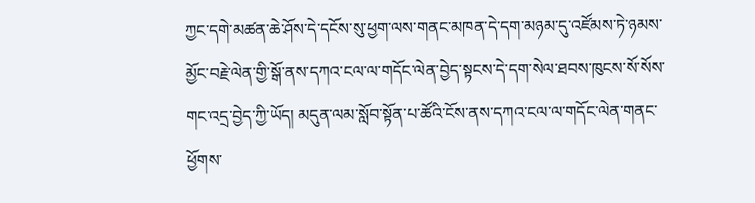ཀྱང་དགེ་མཚན་ཆེ་ཤོས་དེ་དངོས་སུ་ཕྱག་ལས་གནང་མཁན་དེ་དག་མཉམ་དུ་འཛོམས་ཏེ་ཉམས་མྱོང་བརྗེ་ལེན་གྱི་སྒོ་ནས་དཀའ་ངལ་ལ་གདོང་ལེན་བྱེད་སྟངས་དེ་དག་སེལ་ཐབས་ཁུངས་སོ་སོས་གང་འདྲ་བྱེད་ཀྱི་ཡོད། མདུན་ལམ་སློབ་སྟོན་པ་ཚོའི་ངོས་ནས་དཀའ་ངལ་ལ་གདོང་ལེན་གནང་ཕྱོགས་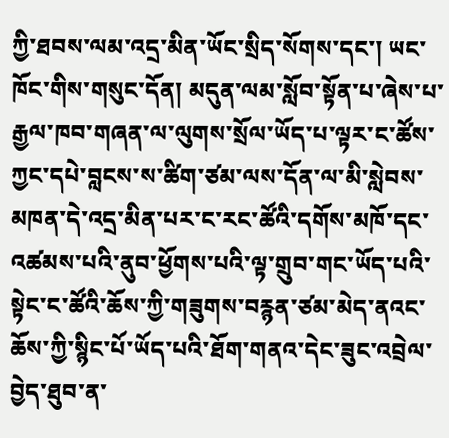ཀྱི་ཐབས་ལམ་འདྲ་མིན་ཡོང་སྲིད་སོགས་དང་། ཡང་ཁོང་གིས་གསུང་དོན། མདུན་ལམ་སློབ་སྟོན་པ་ཞེས་པ་རྒྱལ་ཁབ་གཞན་ལ་ལུགས་སྲོལ་ཡོད་པ་ལྟར་ང་ཚོས་ཀྱང་དཔེ་བླངས་ས་ཚིག་ཙམ་ལས་དོན་ལ་མི་སླེབས་མཁན་དེ་འདྲ་མིན་པར་ང་རང་ཚོའི་དགོས་མཁོ་དང་འཚམས་པའི་ནུབ་ཕྱོགས་པའི་ལྟ་གྲུབ་གང་ཡོད་པའི་སྟེང་ང་ཚོའི་ཆོས་ཀྱི་གཟུགས་བརྙན་ཙམ་མེད་ནའང་ཆོས་ཀྱི་སྙིང་པོ་ཡོད་པའི་ཐོག་གནའ་དེང་ཟུང་འབྲེལ་བྱེད་ཐུབ་ན་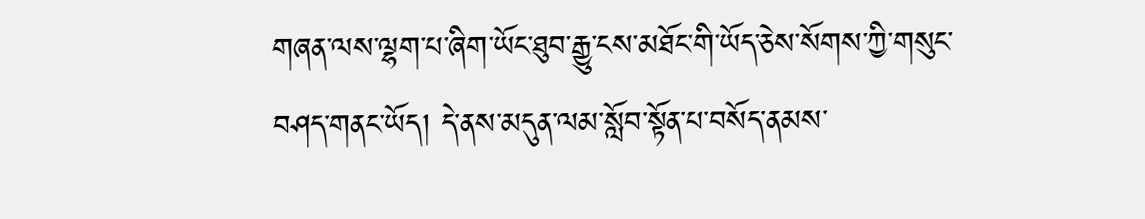གཞན་ལས་ལྷག་པ་ཞིག་ཡོང་ཐུབ་རྒྱུ་ངས་མཐོང་གི་ཡོད་ཅེས་སོགས་ཀྱི་གསུང་བཤད་གནང་ཡོད། དེ་ནས་མདུན་ལམ་སློབ་སྟོན་པ་བསོད་ནམས་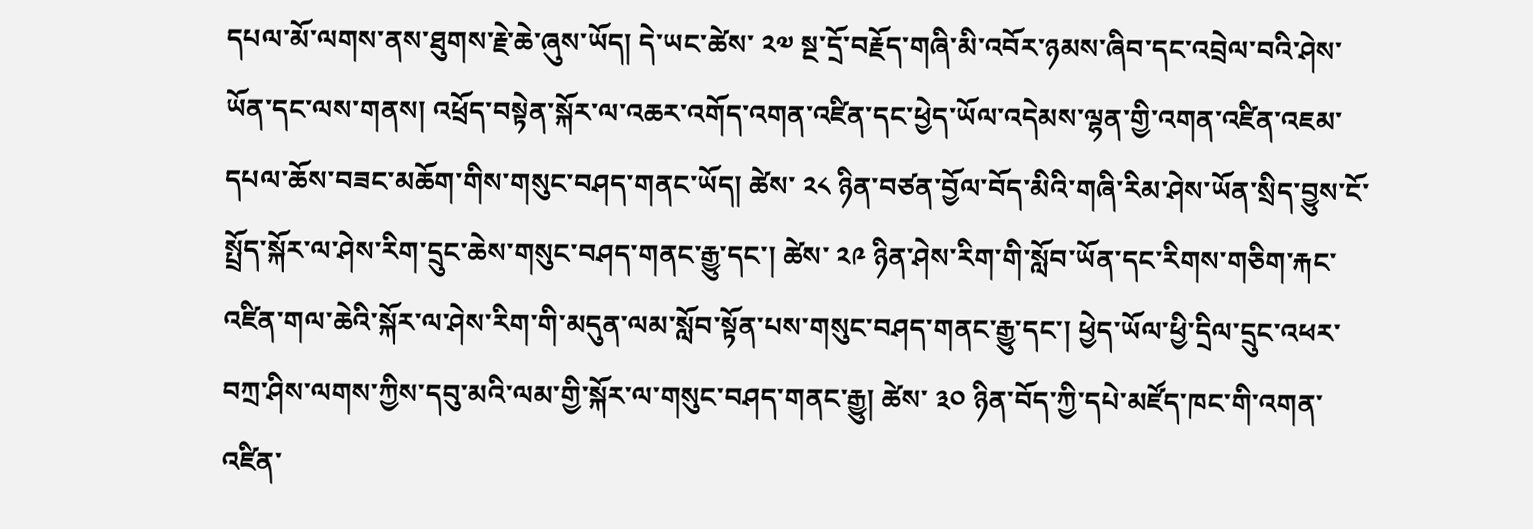དཔལ་མོ་ལགས་ནས་ཐུགས་རྗེ་ཆེ་ཞུས་ཡོད། དེ་ཡང་ཚེས་ ༢༧ སྔ་དྲོ་བརྗོད་གཞི་མི་འབོར་ཉམས་ཞིབ་དང་འབྲེལ་བའི་ཤེས་ཡོན་དང་ལས་གནས། འཕྲོད་བསྟེན་སྐོར་ལ་འཆར་འགོད་འགན་འཛིན་དང་ཕྱེད་ཡོལ་འདེམས་ལྷན་གྱི་འགན་འཛིན་འཇམ་དཔལ་ཆོས་བཟང་མཆོག་གིས་གསུང་བཤད་གནང་ཡོད། ཚེས་ ༢༨ ཉིན་བཙན་བྱོལ་བོད་མིའི་གཞི་རིམ་ཤེས་ཡོན་སྲིད་བྱུས་ངོ་སྤྲོད་སྐོར་ལ་ཤེས་རིག་དྲུང་ཆེས་གསུང་བཤད་གནང་རྒྱུ་དང་། ཚེས་ ༢༩ ཉིན་ཤེས་རིག་གི་སློབ་ཡོན་དང་རིགས་གཅིག་རྐང་འཛིན་གལ་ཆེའི་སྐོར་ལ་ཤེས་རིག་གི་མདུན་ལམ་སློབ་སྟོན་པས་གསུང་བཤད་གནང་རྒྱུ་དང་། ཕྱེད་ཡོལ་ཕྱི་དྲིལ་དྲུང་འཕར་བཀྲ་ཤིས་ལགས་ཀྱིས་དབུ་མའི་ལམ་གྱི་སྐོར་ལ་གསུང་བཤད་གནང་རྒྱུ། ཚེས་ ༣༠ ཉིན་བོད་ཀྱི་དཔེ་མཛོད་ཁང་གི་འགན་འཛིན་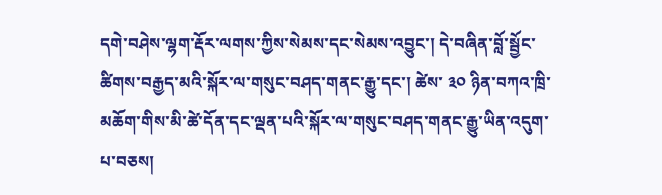དགེ་བཤེས་ལྷག་རྡོར་ལགས་ཀྱིས་སེམས་དང་སེམས་འབྱུང་། དེ་བཞིན་བློ་སྦྱོང་ཚིགས་བརྒྱད་མའི་སྐོར་ལ་གསུང་བཤད་གནང་རྒྱུ་དང་། ཚེས་ ༣༠ ཉིན་བཀའ་ཁྲི་མཆོག་གིས་མི་ཚེ་དོན་དང་ལྡན་པའི་སྐོར་ལ་གསུང་བཤད་གནང་རྒྱུ་ཡིན་འདུག་པ་བཅས།